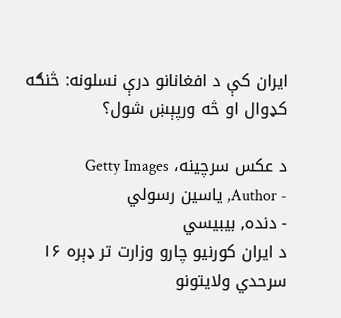ایران کې د افغانانو درې نسلونه: څنګه کډوال او څه ورپېښ شول؟

د عکس سرچینه، Getty Images
- Author, یاسین رسولي
- دنده, بيبيسي
د ایران کورنیو چارو وزارت تر ډېره ۱۶ سرحدي ولایتونو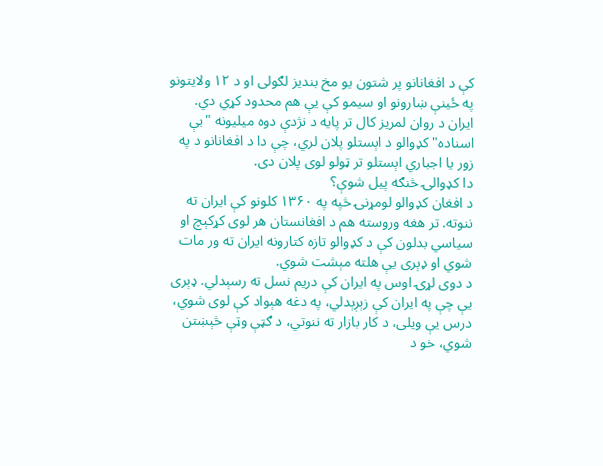کې د افغانانو پر شتون یو مخ بندیز لګولی او د ۱۲ ولایتونو په ځینې ښارونو او سیمو کې یې هم محدود کړي دي.
ایران د روان لمریز کال تر پایه د نژدې دوه میلیونه "بې اسناده" کډوالو د اېستلو پلان لري، چې دا د افغانانو د په زور یا اجباري اېستلو تر ټولو لوی پلان دی.
دا کډوالۍ څنګه پیل شوې؟
د افغان کډوالو لومړنۍ څپه په ۱۳۶۰ کلونو کې ایران ته ننوته. تر هغه وروسته هم د افغانستان هر لوی کړکېچ او سیاسي بدلون کې د کډوالو تازه کتارونه ایران ته ور مات شوي او ډېری یې هلته مېشت شوي.
د دوی لړۍ اوس په ایران کې دریم نسل ته رسېدلي. ډېری یې چې په ایران کې زېږېدلي، په دغه هېواد کې لوی شوي، درس یې ویلی، د کار بازار ته ننوتي، د ګټې وټې څېښتن شوي، خو د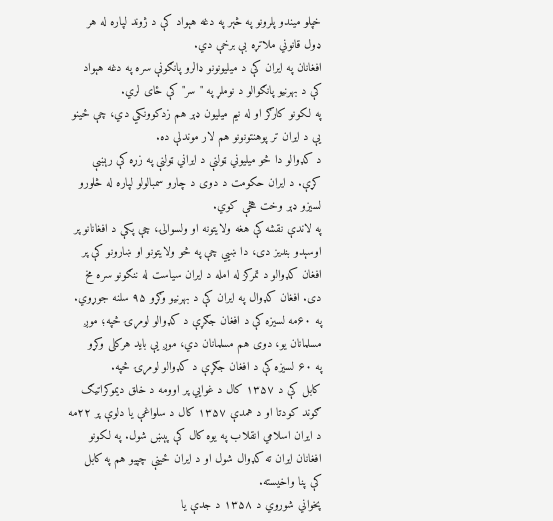خپلو میندو پلرونو په څېر په دغه هېواد کې د ژوند لپاره له هر ډول قانوني ملاتړه بې برخې دي.
افغانان په ایران کې د میلیونونو ډالرو پانګونې سره په دغه هېواد کې د بهرنیو پانګوالو د نوملړ په "سر" کې ځای لري.
په لکونو کارګر او له نیم میلیون ډېر هم زدکوونکي دي، چې ځینو یې د ایران تر پوهنتونونو هم لار موندلې ده.
د کډوالو دا څو میلیوني ټولنې د ایراني ټولنې په زړه کې رېښې کړې. د ایران حکومت د دوی د چارو سمبالولو لپاره له څلورو لسیزو ډېر وخت هڅې کوي.
په لاندې نقشه کې هغه ولایتونه او ولسوالۍ، چې پکې د افغانانو پر اوسېدو بندیز دی، دا ښيي چې په څو ولایتونو او ښارونو کې پر افغان کډوالو د تمرکز له امله د ایران سیاست له ننګونو سره مخ دی. افغان کډوال په ایران کې د بهرنیو وګړو ۹۵ سلنه جوړوي.
په ۶۰مه لسیزه کې د افغان جګړې د کډوالو لومړۍ څپه؛ موږ مسلمانان یو، دوی هم مسلمانان دي، موږ یې باید هرکلی وکړو
په ۶۰ لسیزه کې د افغان جګړې د کډوالو لومړۍ څپه.
کابل کې د ۱۳۵۷ کال د غوايي پر اوومه د خلق دیموکراتیګ ګوند کودتا او د همدې ۱۳۵۷ کال د سلواغې یا دلوې پر ۲۲مه د ایران اسلامي انقلاب په یوه کال کې پېښ شول. په لکونو افغانان ایران ته کډوال شول او د ایران ځینې چپيو هم په کابل کې پنا واخیسته.
پخواني شوروي د ۱۳۵۸ د جدې یا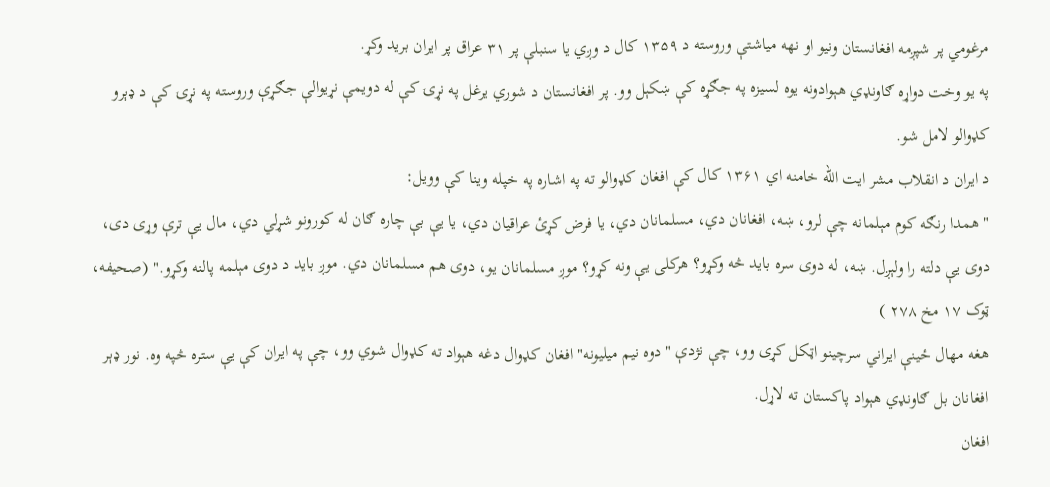مرغومي پر شپږمه افغانستان ونیو او نهه میاشتې وروسته د ۱۳۵۹ کال د وږي یا سنبلې پر ۳۱ عراق پر ایران برید وکړ.
په یو وخت دواړه ګاونډي هېوادونه یوه لسیزه په جګړه کې ښکېل وو. پر افغانستان د شوري یرغل په نړۍ کې له دویمې نړیوالې جګړې وروسته په نړۍ کې د ډېرو کډوالو لامل شو.
د ایران د انقلاب مشر ایت الله خامنه اي ۱۳۶۱ کال کې افغان کډوالو ته په اشاره په خپله وینا کې وویل:
"همدا رنګه کوم مېلمانه چې لرو، ښه، افغانان دي، مسلمانان دي، یا فرض کړئ عراقیان دي، یا یې بې چاره ګان له کورونو شړلي دي، مال یې ترې وړی دی، دوی یې دلته را ولېږل. ښه، له دوی سره باید څه وکړو؟ هرکلی یې ونه کړو؟ موږ مسلمانان یو، دوی هم مسلمانان دي. موږ باید د دوی مېلمه پالنه وکړو." (صحیفه، ټوک ۱۷ مخ ۲۷۸ )
هغه مهال ځینې ایراني سرچینو اټکل کړی وو، چې نژدې "دوه نیم میلیونه" افغان کډوال دغه هېواد ته کډوال شوي وو، چې په ایران کې یې ستره څپه وه. نور ډېر افغانان بل ګاونډي هېواد پاکستان ته لاړل.
افغان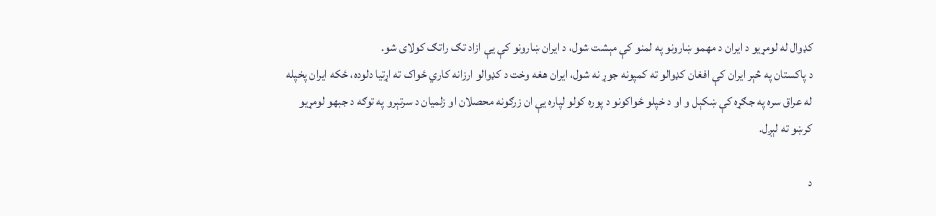کډوال له لومړیو د ایران د مهمو ښارونو په لمنو کې مېشت شول، د ایران ښارونو کې یې ازاد تګ راتګ کولای شو.
د پاکستان په څېر ایران کې افغان کډوالو ته کمپونه جوړ نه شول، ایران هغه وخت د کډوالو ارزانه کاري ځواک ته اړتیا دلوده، ځکه ایران پخپله له عراق سره په جګړه کې ښکېل و او د خپلو ځواکونو د پوره کولو لپاره یې ان زرګونه محصلان او زلمیان د سرتېرو په توګه د جبهو لومړیو کرښو ته لېږل.

د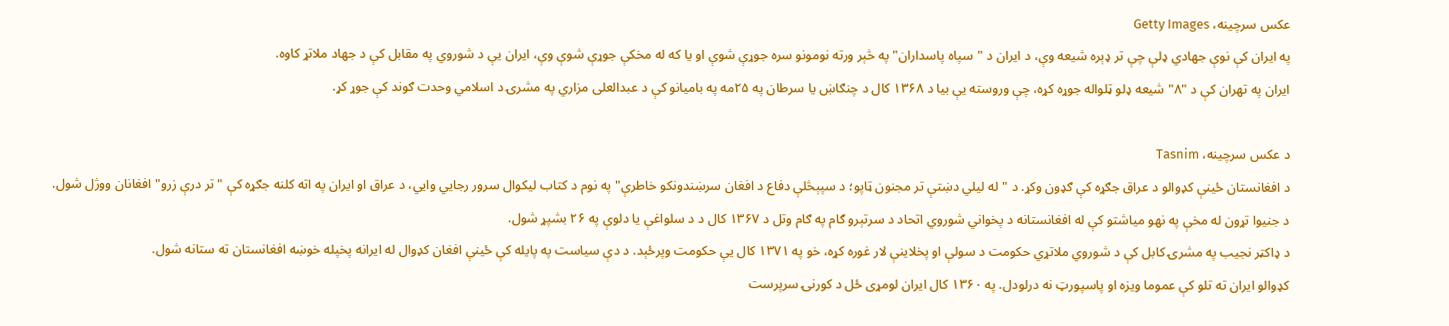عکس سرچینه، Getty Images
په ایران کې نوې جهادي ډلې چې تر ډېره شیعه وې، د ایران د "سپاه پاسداران" په څېر ورته نومونو سره جوړې شوې او یا که له مخکې جوړې شوې وې، ایران یې د شوروي په مقابل کې د جهاد ملاتړ کاوه.
ایران په تهران کې د "۸" شیعه ډلو ټلواله جوړه کړه، چې وروسته یې بیا د ۱۳۶۸ کال د چنګاښ یا سرطان په ۲۵مه په بامیانو کې د عبدالعلی مزاري په مشرۍ د اسلامي وحدت ګوند کې جوړ کړ.

د عکس سرچینه، Tasnim
د افغانستان ځینې کډوالو د عراق جګړه کې ګډون وکړ. د "له لیلي دښتې تر مجنون ټاپو؛ د سپېڅلې دفاع د افغان سرښندونکو خاطرې" په نوم د کتاب لیکوال سرور رجايي وايي، د عراق او ایران په اته کلنه جګړه کې "تر درې زرو" افغانان ووژل شول.
د جنیوا تړون له مخې په نهو میاشتو کې له افغانستانه د پخواني شوروي اتحاد د سرتېرو ګام په ګام وتل د ۱۳۶۷ کال د د سلواغې یا دلوې په ۲۶ بشپړ شول.
د ډاکټر نجیب په مشرۍ کابل کې د شوروي ملاتړي حکومت د سولې او پخلاینې لار غوره کړه، خو په ۱۳۷۱ کال یې حکومت وپرځېد. د دې سیاست په پایله کې ځینې افغان کډوال له ایرانه پخپله خوښه افغانستان ته ستانه شول.
کډوالو ایران ته تلو کې عموما ویزه او پاسپورټ نه درلودل. په ۱۳۶۰ کال ایران لومړی ځل د کورنۍ سرپرست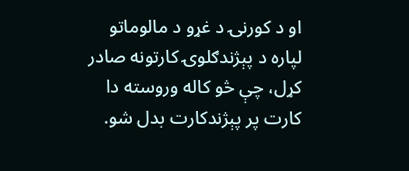او د کورنۍ د غړو د مالوماتو لپاره د پېژندګلوۍ کارتونه صادر کړل، چې څو کاله وروسته دا کارت پر پېژندکارت بدل شو.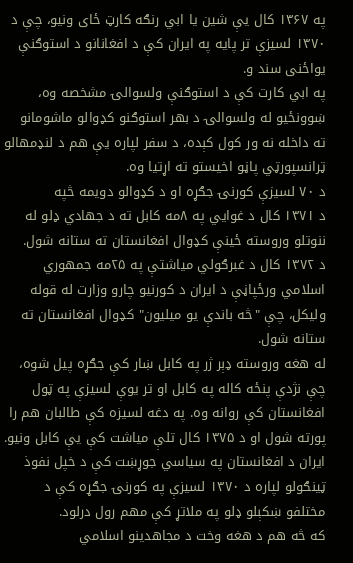په ۱۳۶۷ کال یې شین یا ابي رنګه کارټ ځای ونیو، چې د ۱۳۷۰ لسیزې تر پایه په ایران کې د افغانانو د استوګنې یواځنی سند و.
په ابي کارت کې د استوګنې ولسوالۍ مشخصه وه، ښوونځیو له ولسوالۍ د بهر استوګنو کډوالو ماشومانو ته داخله نه ور کول کېده، د سفر لپاره یې هم د لنډمهالو ټرانسپورټي پاڼو اخیستو ته اړتیا وه.
د ۷۰ لسیزې کورنۍ جګړه او د کډوالو دویمه څپه
د ۱۳۷۱ کال د غوايي په ۸مه کابل ته د جهادي ډلو له ننوتلو وروسته ځینې کډوال افغانستان ته ستانه شول.
د ۱۳۷۲ کال د غبرګولي میاشتې په ۲۵مه جمهوري اسلامي ورځپاڼې د ایران د کورنیو چارو وزارت له قوله ولیکل، چې "څه باندې یو میلیون" کډوال افغانستان ته ستانه شول.
له هغه وروسته ډېر ژر په کابل ښار کې جګړه پیل شوه، چې نژدې پنځه کاله په کابل او تر یوې لسیزې په ټول افغانستان کې روانه وه. په دغه لسیزه کې طالبان هم را پورته شول او د ۱۳۷۵ کال تلې میاشت کې یې کابل ونیو.
ایران د افغانستان په سیاسي جوړښت کې د خپل نفوذ ټینګولو لپاره د ۱۳۷۰ لسیزې په کورنۍ جګړه کې د مختلفو ښکېلو ډلو په ملاتړ کې مهم رول درلود.
که څه هم د هغه وخت د مجاهدینو اسلامي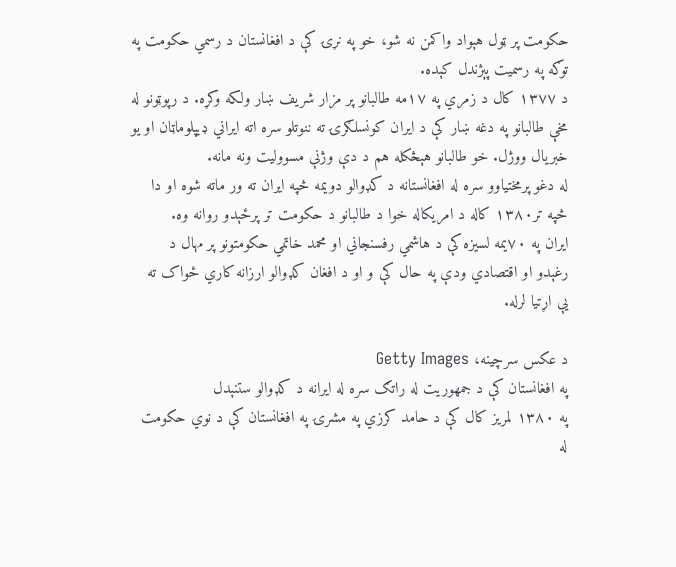حکومت پر ټول هېواد واکمن نه شو، خو په نړۍ کې د افغانستان د رسمي حکومت په توګه په رسمیت پېژندل کېده.
د ۱۳۷۷ کال د زمري په ۱۷مه طالبانو پر مزار شریف ښار ولکه وکړه. د رپوټونو له مخې طالبانو په دغه ښار کې د ایران کونسلګرۍ ته ننوتلو سره اته ایراني ډیپلوماټان او یو خبریال ووژل. خو طالبانو هېڅکله هم د دې وژنې مسوولیت ونه مانه.
له دغو پرمختیاوو سره له افغانستانه د کډوالو دویمه څپه ایران ته ور ماته شوه او دا څپه تر۱۳۸۰ کاله د امریکاله خوا د طالبانو د حکومت تر پرځېدو روانه وه.
ایران په ۷۰یمه لسیزه کې د هاشمي رفسنجاني او محمد خاتمي حکومتونو پر مهال د رغېدو او اقتصادي ودې په حال کې و او د افغان کډوالو ارزانه کاري ځواک ته یې اړتیا لرله.

د عکس سرچینه، Getty Images
په افغانستان کې د جمهوریت له راتګ سره له ایرانه د کډوالو ستنېدل
په ۱۳۸۰ لمریز کال کې د حامد کرزي په مشرۍ په افغانستان کې د نوي حکومت له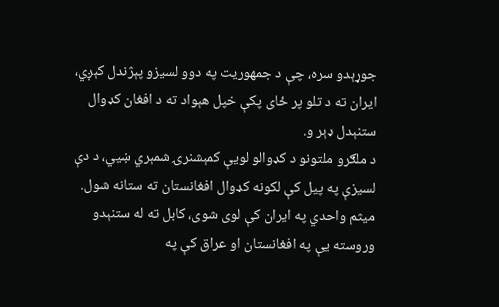جوړېدو سره، چې د جمهوریت په دوو لسیزو پېژندل کېږي، ایران ته د تلو پر ځای پکې خپل هېواد ته د افغان کډوال ستنېدل ډېر و.
د ملګرو ملتونو د کډوالو لویې کمېشنرۍ شمېري ښيي، د دې لسیزې په پیل کې لکونه کډوال افغانستان ته ستانه شول.
میثم واحدي په ایران کې لوی شوی، کابل ته له ستنېدو وروسته یې په افغانستان او عراق کې په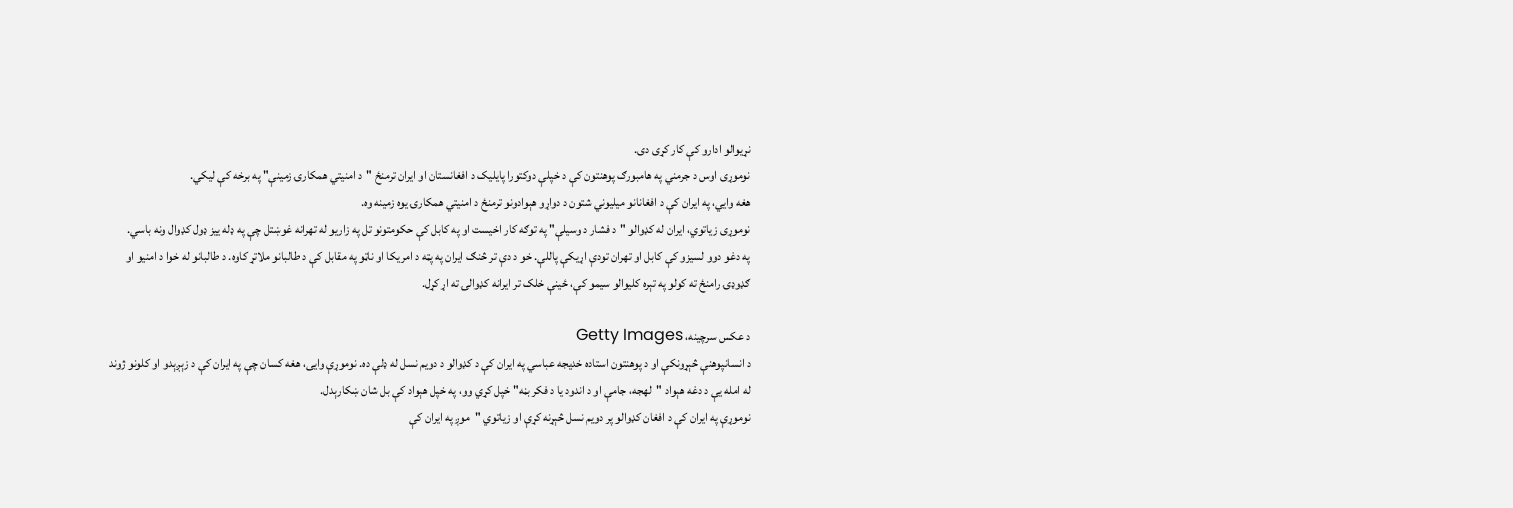نړیوالو ادارو کې کار کړی دی.
نوموړی اوس د جرمني په هامبورګ پوهنتون کې د خپلې دوکتورا پایلیک د افغانستان او ایران ترمنځ "د امنیتي همکارۍ زمینې" په برخه کې لیکي.
هغه وايي، په ایران کې د افغانانو میلیوني شتون د دواړو هېوادونو ترمنځ د امنیتي همکارۍ یوه زمینه وه.
نوموړی زیاتوي، ایران له کډوالو "د فشار د وسیلې" په توګه کار اخیست او په کابل کې حکومتونو تل په زاریو له تهرانه غوښتل چې په ډله ییز ډول کډوال ونه باسي.
په دغو دوو لسیزو کې کابل او تهران تودې اړیکې پاللې. خو د دې تر څنګ ایران په پټه د امریکا او ناټو په مقابل کې د طالبانو ملاتړ کاوه. د طالبانو له خوا د امنیو او ګډوډۍ رامنځ ته کولو په تېره کلیوالو سیمو کې، ځینې خلک تر ایرانه کډوالۍ ته اړ کړل.

د عکس سرچینه، Getty Images
د انسانپوهنې څېړونکې او د پوهنتون استاده خدیجه عباسي په ایران کې د کډوالو د دویم نسل له ډلې ده. نوموړې وايی، هغه کسان چې په ایران کې د زېږېدو او کلونو ژوند له امله یې د دغه هېواد "لهجه، جامې او د اندود یا د فکر بڼه" خپل کړي وو، په خپل هېواد کې بل شان ښکارېدل.
نوموړې په ایران کې د افغان کډوالو پر دویم نسل څېړنه کړې او زیاتوي "موږ په ایران کې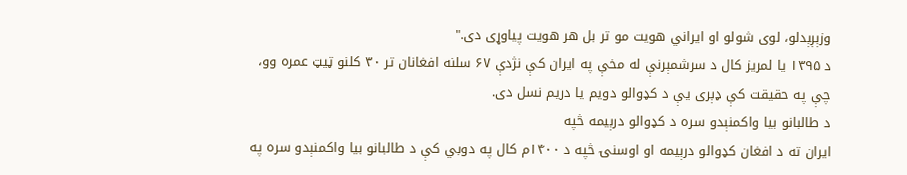وزېږېدلو، لوی شولو او ایراني هویت مو تر بل هر هویت پیاوړی دی."
د ۱۳۹۵ یا لمریز کال د سرشمېرنې له مخې په ایران کې نژدې ۶۷ سلنه افغانان تر ۳۰ کلنو ټیټ عمره وو، چې په حقیقت کې ډېری یې د کډوالو دویم یا دریم نسل دی.
د طالبانو بیا واکمنېدو سره د کډوالو درېیمه څپه
ایران ته د افغان کډوالو درېیمه او اوسنۍ څپه د ۱۴۰۰م کال په دوبي کې د طالبانو بیا واکمنېدو سره په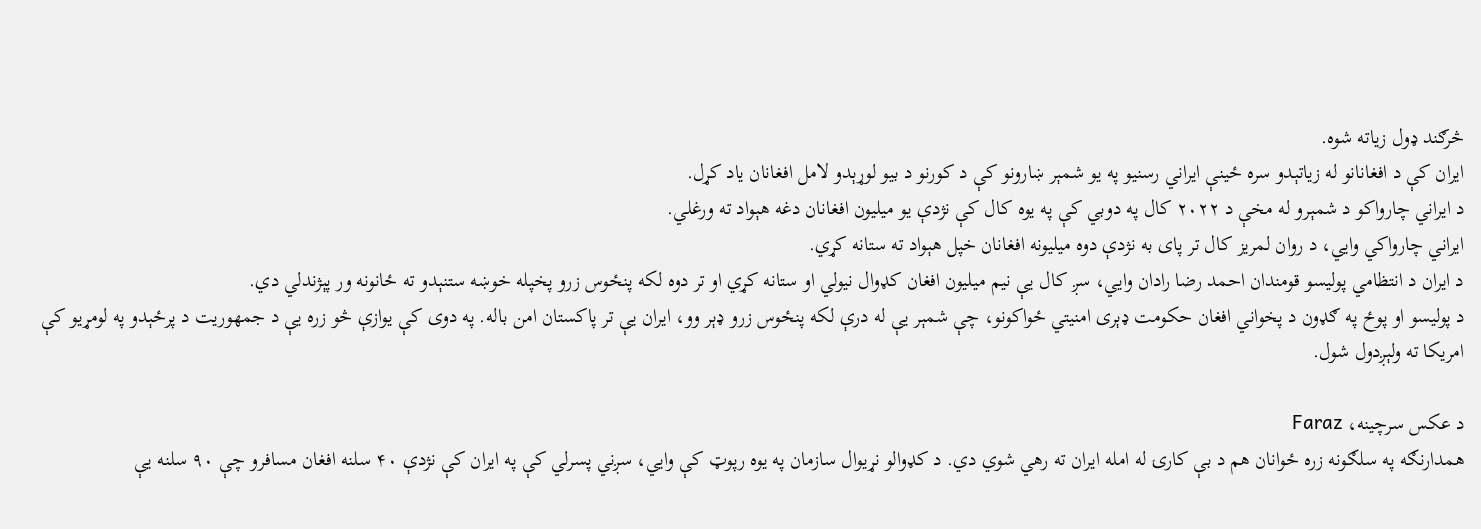څرګند ډول زیاته شوه.
ایران کې د افغانانو له زیاتېدو سره ځینې ایراني رسنیو په یو شمېر ښارونو کې د کورنو د بیو لوړېدو لامل افغانان یاد کړل.
د ایراني چارواکو د شمېرو له مخې د ۲۰۲۲ کال په دوبي کې په یوه کال کې نژدې یو میلیون افغانان دغه هېواد ته ورغلي.
ایراني چارواکي وايي، د روان لمریز کال تر پای به نژدې دوه میلیونه افغانان خپل هېواد ته ستانه کړي.
د ایران د انتظامي پولیسو قومندان احمد رضا رادان وايي، سږ کال یې نیم میلیون افغان کډوال نیولي او ستانه کړي او تر دوه لکه پنځوس زرو پخپله خوښه ستنېدو ته ځانونه ور پېژندلي دي.
د پولیسو او پوځ په ګډون د پخواني افغان حکومت ډېری امنیتي ځواکونو، چې شمېر یې له درې لکه پنځوس زرو ډېر وو، ایران یې تر پاکستان امن باله. په دوی کې یوازې څو زره یې د جمهوریت د پرځېدو په لومړیو کې امریکا ته ولېږدول شول.

د عکس سرچینه، Faraz
همدارنګه په سلګونه زره ځوانان هم د بې کارۍ له امله ایران ته رهي شوي دي. د کډوالو نړیوال سازمان په یوه رپوټ کې وايي، سږني پسرلي کې په ایران کې نژدې ۴۰ سلنه افغان مسافرو چې ۹۰ سلنه یې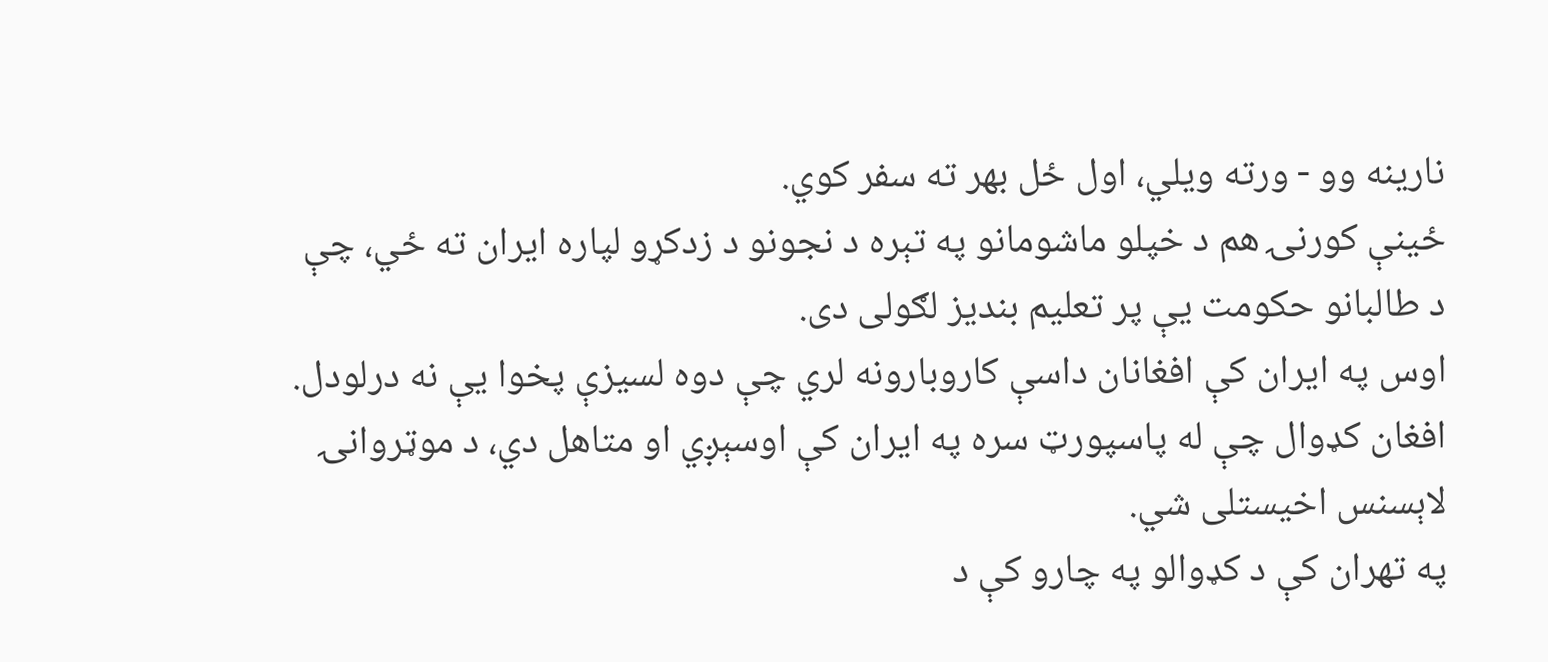نارینه وو - ورته ویلي، اول ځل بهر ته سفر کوي.
ځینې کورنۍ هم د خپلو ماشومانو په تېره د نجونو د زدکړو لپاره ایران ته ځي، چې د طالبانو حکومت یې پر تعلیم بندیز لګولی دی.
اوس په ایران کې افغانان داسې کاروبارونه لري چې دوه لسیزې پخوا یې نه درلودل. افغان کډوال چې له پاسپورټ سره په ایران کې اوسېږي او متاهل دي، د موټروانۍ لاېسنس اخیستلی شي.
په تهران کې د کډوالو په چارو کې د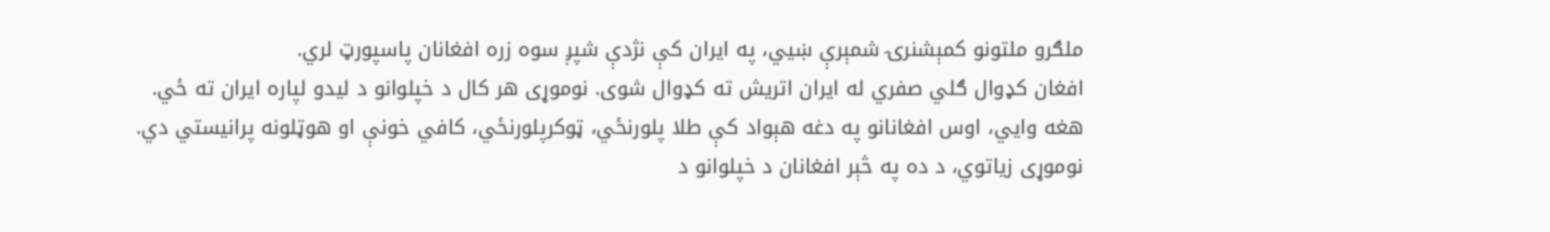ملګرو ملتونو کمېشنرۍ شمېرې ښيي، په ایران کې نژدې شپږ سوه زره افغانان پاسپورټ لري.
افغان کډوال ګلي صفري له ایران اتریش ته کډوال شوی. نوموړی هر کال د خپلوانو د لیدو لپاره ایران ته ځي.
هغه وايي، اوس افغانانو په دغه هېواد کې طلا پلورنځي، ټوکرپلورنځي، کافي خونې او هوټلونه پرانیستي دي.
نوموړی زیاتوي، د ده په څېر افغانان د خپلوانو د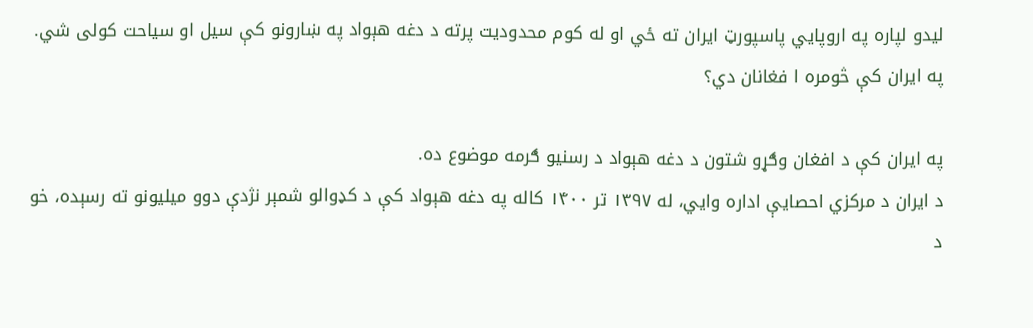لیدو لپاره په اروپايي پاسپورټ ایران ته ځي او له کوم محدودیت پرته د دغه هېواد په ښارونو کې سیل او سیاحت کولی شي.
په ایران کې څومره ا فغانان دي؟

په ایران کې د افغان وګړو شتون د دغه هېواد د رسنیو ګرمه موضوع ده.
د ایران د مرکزي احصايې اداره وايي، له ۱۳۹۷ تر ۱۴۰۰ کاله په دغه هېواد کې د کډوالو شمېر نژدې دوو میلیونو ته رسېده، خو د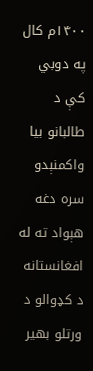۱۴۰۰م کال په دوبي کې د طالبانو بیا واکمنېدو سره دغه هېواد ته له افغانستانه د کډوالو د ورتلو بهیر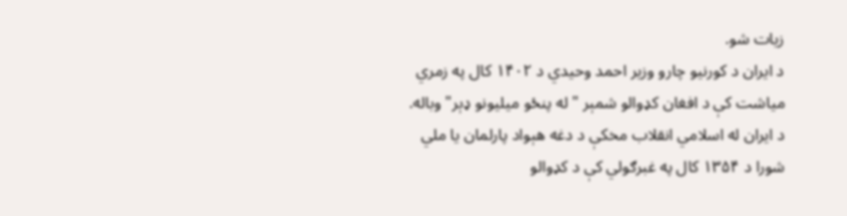زیات شو.
د ایران د کورنیو چارو وزیر احمد وحیدي د ۱۴۰۲ کال په زمري میاشت کې د افغان کډوالو شمېر "له پنځو میلیونو ډېر" وباله.
د ایران له اسلامي انقلاب مخکې د دغه هېواد پارلمان یا ملي شورا د ۱۳۵۴ کال په غبرګولي کې د کډوالو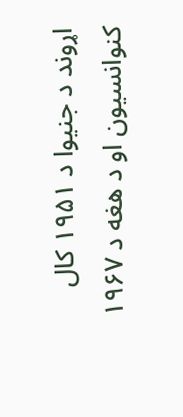اړوند د جنیوا د ۱۹۵۱ کال کنوانسیون او د هغه د ۱۹۶۷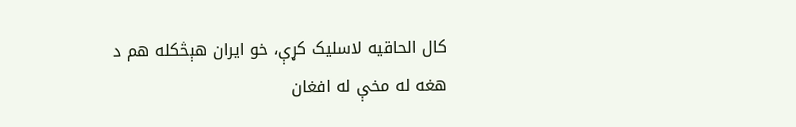کال الحاقیه لاسلیک کړې، خو ایران هېڅکله هم د هغه له مخې له افغان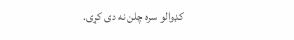کډوالو سره چلن نه دی کړی.